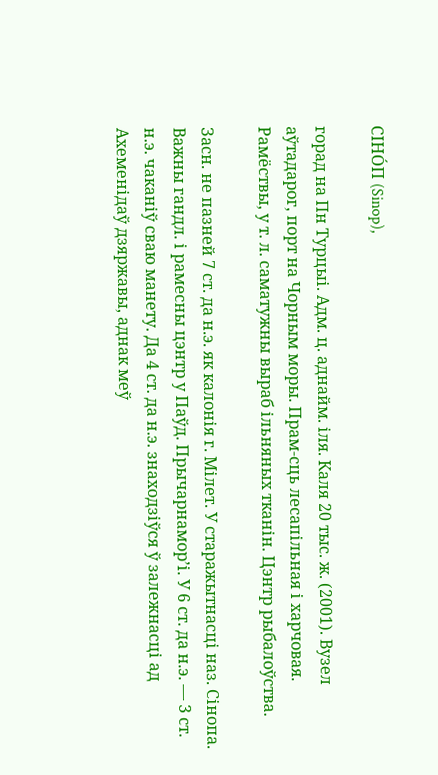СІНО́П (Sinop),

горад на Пн Турцыі. Адм. ц. аднайм. іля. Каля 20 тыс. ж. (2001). Вузел аўтадарог, порт на Чорным моры. Прам-сць лесапільная і харчовая. Рамёствы, у т. л. саматужны выраб ільняных тканін. Цэнтр рыбалоўства.

Засн. не пазней 7 ст. да н.э. як калонія г. Мілет. У старажытнасці наз. Сінопа. Важны гандл. і рамесны цэнтр у Паўд. Прычарнамор’і. У 6 ст. да н.э. — 3 ст. н.э. чаканіў сваю манету. Да 4 ст. да н.э. знаходзіўся ў залежнасці ад Ахеменідаў дзяржавы, аднак меў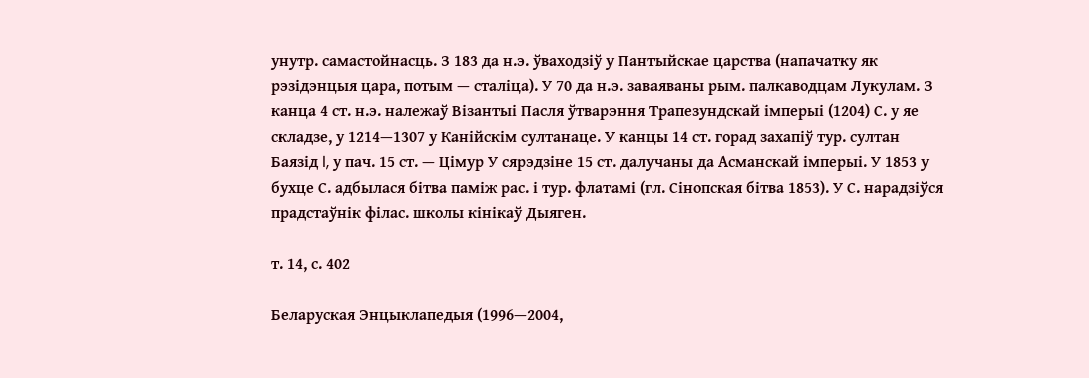унутр. самастойнасць. З 183 да н.э. ўваходзіў у Пантыйскае царства (напачатку як рэзідэнцыя цара, потым — сталіца). У 70 да н.э. заваяваны рым. палкаводцам Лукулам. З канца 4 ст. н.э. належаў Візантыі Пасля ўтварэння Трапезундскай імперыі (1204) С. у яе складзе, у 1214—1307 у Канійскім султанаце. У канцы 14 ст. горад захапіў тур. султан Баязід I, у пач. 15 ст. — Цімур У сярэдзіне 15 ст. далучаны да Асманскай імперыі. У 1853 у бухце С. адбылася бітва паміж рас. і тур. флатамі (гл. Сінопская бітва 1853). У С. нарадзіўся прадстаўнік філас. школы кінікаў Дыяген.

т. 14, с. 402

Беларуская Энцыклапедыя (1996—2004,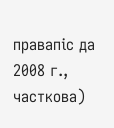правапіс да 2008 г., часткова)